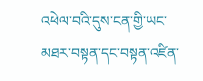འཕེལ་བའི་དུས་ངན་གྱི་ཡང་མཐར་བསྟན་དང་བསྟན་འཛིན་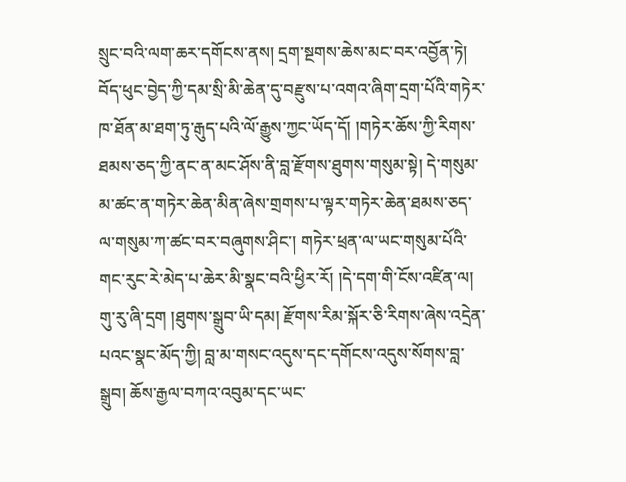སྲུང་བའི་ལག་ཆར་དགོངས་ནས། དྲག་སྔགས་ཆེས་མང་བར་འབྱོན་ཏེ། བོད་ཕུང་བྱེད་ཀྱི་དམ་སྲི་མི་ཆེན་དུ་བརྫུས་པ་འགའ་ཞིག་དྲག་པོའི་གཏེར་ཁ་ཐོན་མ་ཐག་ཏུ་རྒུད་པའི་ལོ་རྒྱུས་ཀྱང་ཡོད་དོ། །གཏེར་ཆོས་ཀྱི་རིགས་ཐམས་ཅད་ཀྱི་ནང་ན་མང་ཤོས་ནི་བླ་རྫོགས་ཐུགས་གསུམ་སྟེ། དེ་གསུམ་མ་ཚང་ན་གཏེར་ཆེན་མིན་ཞེས་གྲགས་པ་ལྟར་གཏེར་ཆེན་ཐམས་ཅད་ལ་གསུམ་ཀ་ཚང་བར་བཞུགས་ཤིང་། གཏེར་ཕྲན་ལ་ཡང་གསུམ་པོའི་གང་རུང་རེ་མེད་པ་ཆེར་མི་སྣང་བའི་ཕྱིར་རོ། །དེ་དག་གི་ངོས་འཛིན་ལ། གུ་རུ་ཞི་དྲག །ཐུགས་སྒྲུབ་ཡི་དམ། རྫོགས་རིམ་སྐོར་ཅི་རིགས་ཞེས་འདྲེན་པའང་སྣང་མོད་ཀྱི། བླ་མ་གསང་འདུས་དང་དགོངས་འདུས་སོགས་བླ་སྒྲུབ། ཆོས་རྒྱལ་བཀའ་འབུམ་དང་ཡང་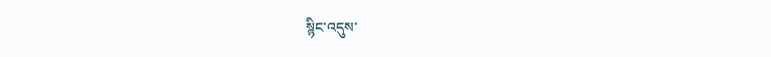སྙིང་འདུས་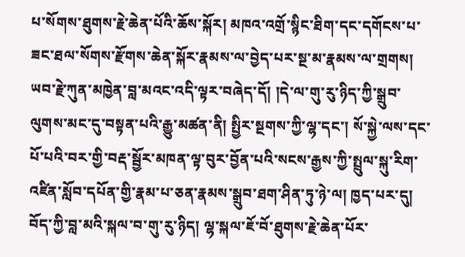པ་སོགས་ཐུགས་རྗེ་ཆེན་པོའི་ཆོས་སྐོར། མཁའ་འགྲོ་སྙིང་ཐིག་དང་དགོངས་པ་ཟང་ཐལ་སོགས་རྫོགས་ཆེན་སྐོར་རྣམས་ལ་བྱེད་པར་སྔ་མ་རྣམས་ལ་གྲགས། ཡབ་རྗེ་ཀུན་མཁྱེན་བླ་མའང་འདི་ལྟར་བཞེད་དོ། །དེ་ལ་གུ་རུ་ཉིད་ཀྱི་སྒྲུབ་ལུགས་མང་དུ་བསྟན་པའི་རྒྱུ་མཚན་ནི། སྤྱིར་སྔགས་ཀྱི་ལྷ་དང་། སོ་སྐྱེ་ལས་དང་པོ་པའི་བར་གྱི་བརྡ་སྦྱོར་མཁན་ལྟ་བུར་བྱོན་པའི་སངས་རྒྱས་ཀྱི་སྤྲུལ་སྐུ་རིག་འཛིན་སློབ་དཔོན་གྱི་རྣམ་པ་ཅན་རྣམས་སྒྲུབ་ཐག་ཤིན་ཏུ་ཉེ་ལ། ཁྱད་པར་དུ། བོད་ཀྱི་བླ་མའི་སྐལ་བ་གུ་རུ་ཉིད། ལྷ་སྐལ་ཇོ་བོ་ཐུགས་རྗེ་ཆེན་པོར་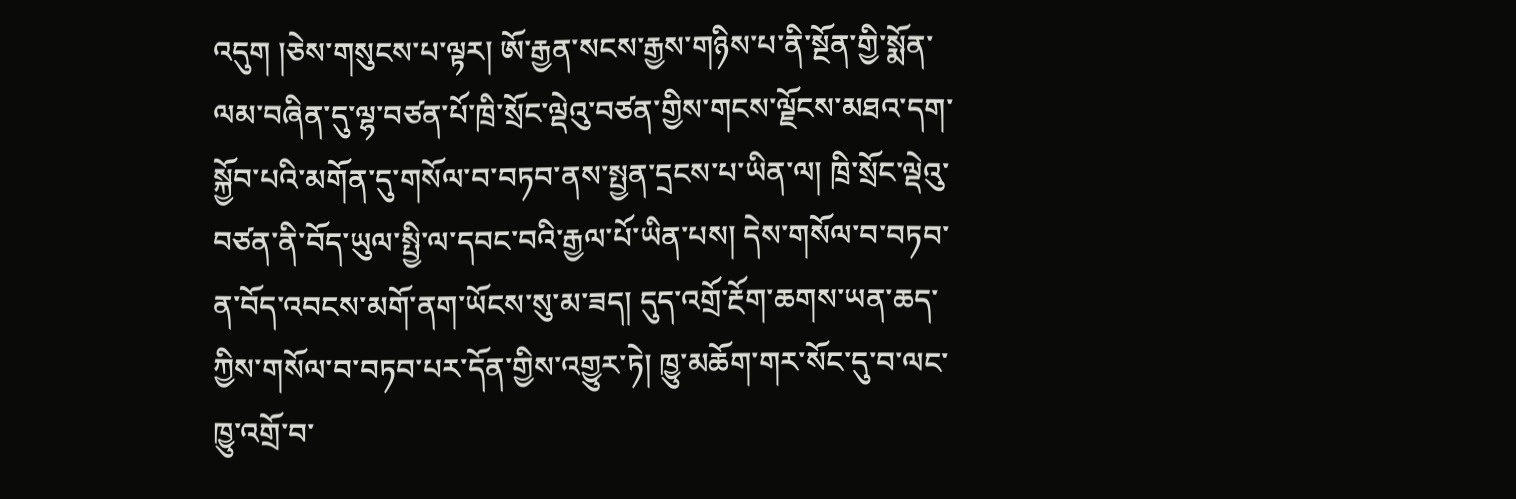འདུག །ཅེས་གསུངས་པ་ལྟར། ཨོ་རྒྱན་སངས་རྒྱས་གཉིས་པ་ནི་སྔོན་གྱི་སྨོན་ལམ་བཞིན་དུ་ལྷ་བཙན་པོ་ཁྲི་སྲོང་ལྡེའུ་བཙན་གྱིས་གངས་ལྗོངས་མཐའ་དག་སྐྱོབ་པའི་མགོན་དུ་གསོལ་བ་བཏབ་ནས་སྤྱན་དྲངས་པ་ཡིན་ལ། ཁྲི་སྲོང་ལྡེའུ་བཙན་ནི་བོད་ཡུལ་སྤྱི་ལ་དབང་བའི་རྒྱལ་པོ་ཡིན་པས། དེས་གསོལ་བ་བཏབ་ན་བོད་འབངས་མགོ་ནག་ཡོངས་སུ་མ་ཟད། དུད་འགྲོ་རྔོག་ཆགས་ཡན་ཆད་ཀྱིས་གསོལ་བ་བཏབ་པར་དོན་གྱིས་འགྱུར་ཏེ། ཁྱུ་མཆོག་གར་སོང་དུ་བ་ལང་ཁྱུ་འགྲོ་བ་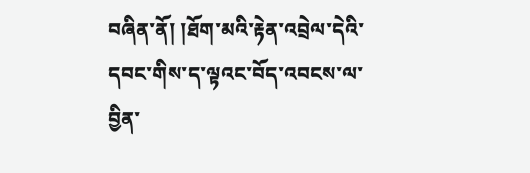བཞིན་ནོ། །ཐོག་མའི་རྟེན་འབྲེལ་དེའི་དབང་གིས་ད་ལྟའང་བོད་འབངས་ལ་བྱིན་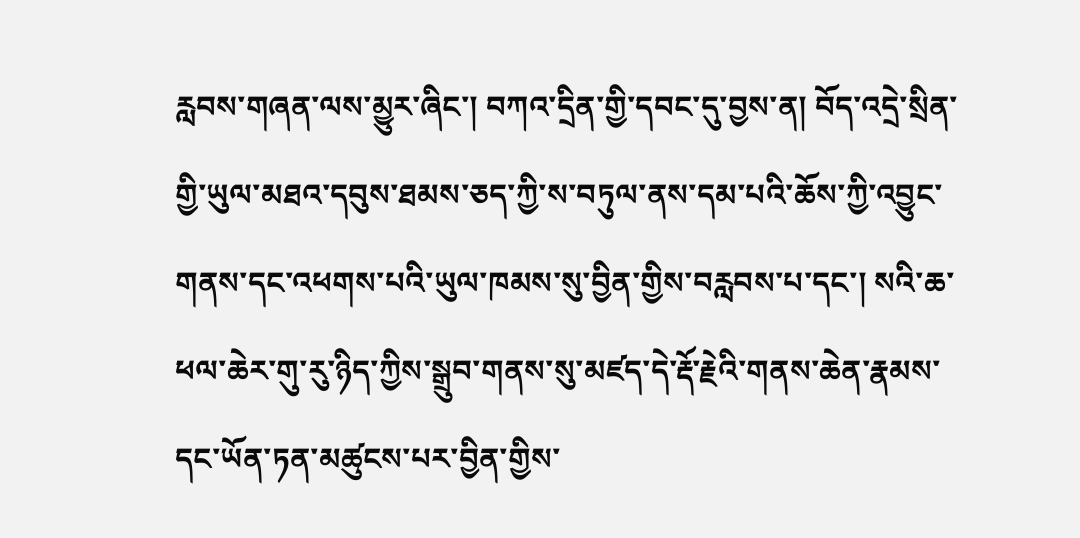རླབས་གཞན་ལས་མྱུར་ཞིང་། བཀའ་དྲིན་གྱི་དབང་དུ་བྱས་ན། བོད་འདྲེ་སྲིན་གྱི་ཡུལ་མཐའ་དབུས་ཐམས་ཅད་ཀྱི་ས་བཏུལ་ནས་དམ་པའི་ཆོས་ཀྱི་འབྱུང་གནས་དང་འཕགས་པའི་ཡུལ་ཁམས་སུ་བྱིན་གྱིས་བརླབས་པ་དང་། སའི་ཆ་ཕལ་ཆེར་གུ་རུ་ཉིད་ཀྱིས་སྒྲུབ་གནས་སུ་མཛད་དེ་རྡོ་རྗེའི་གནས་ཆེན་རྣམས་དང་ཡོན་ཏན་མཚུངས་པར་བྱིན་གྱིས་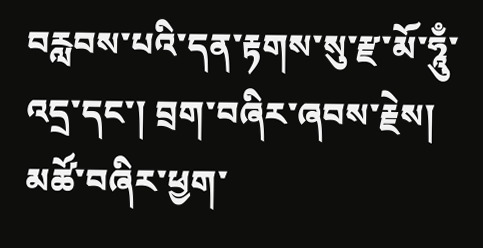བརླབས་པའི་དན་རྟགས་སུ་རྫ་མོ་ཧཱུྃ་འདྲ་དང་། བྲག་བཞིར་ཞབས་རྗེས། མཚོ་བཞིར་ཕྱག་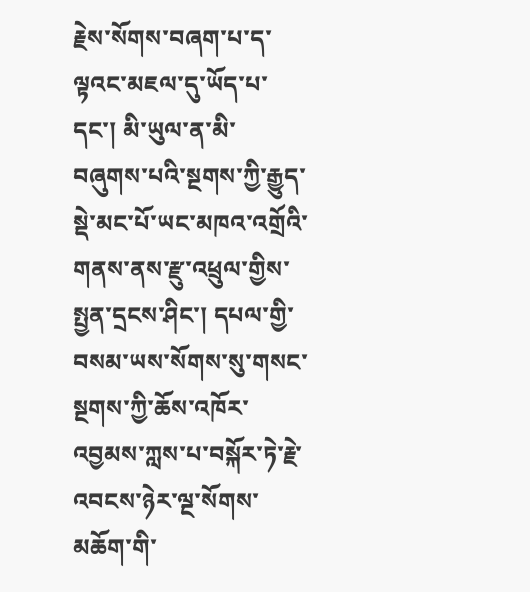རྗེས་སོགས་བཞག་པ་ད་ལྟའང་མཇལ་དུ་ཡོད་པ་དང་། མི་ཡུལ་ན་མི་བཞུགས་པའི་སྔགས་ཀྱི་རྒྱུད་སྡེ་མང་པོ་ཡང་མཁའ་འགྲོའི་གནས་ནས་རྫུ་འཕྲུལ་གྱིས་སྤྱན་དྲངས་ཤིང་། དཔལ་གྱི་བསམ་ཡས་སོགས་སུ་གསང་སྔགས་ཀྱི་ཆོས་འཁོར་འབྱམས་ཀླས་པ་བསྐོར་ཏེ་རྗེ་འབངས་ཉེར་ལྔ་སོགས་མཆོག་གི་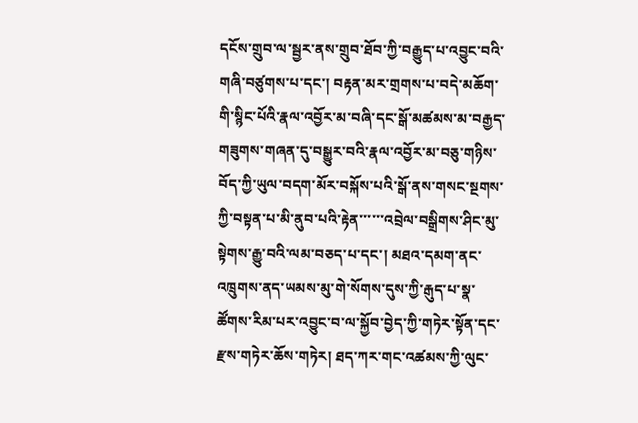དངོས་གྲུབ་ལ་སྦྱར་ནས་གྲུབ་ཐོབ་ཀྱི་བརྒྱུད་པ་འབྱུང་བའི་གཞི་བཙུགས་པ་དང་། བརྟན་མར་གྲགས་པ་བདེ་མཆོག་གི་སྙིང་པོའི་རྣལ་འབྱོར་མ་བཞི་དང་སྒོ་མཚམས་མ་བརྒྱད་གཟུགས་གཞན་དུ་བསྒྱུར་བའི་རྣལ་འབྱོར་མ་བཅུ་གཉིས་བོད་ཀྱི་ཡུལ་བདག་མོར་བསྐོས་པའི་སྒོ་ནས་གསང་སྔགས་ཀྱི་བསྟན་པ་མི་ནུབ་པའི་རྟེན་་་་་་འབྲེལ་བསྒྲིགས་ཤིང་མུ་སྟེགས་རྒྱུ་བའི་ལམ་བཅད་པ་དང་། མཐའ་དམག་ནང་འཁྲུགས་ནད་ཡམས་མུ་གེ་སོགས་དུས་ཀྱི་རྒུད་པ་སྣ་ཚོགས་རིམ་པར་འབྱུང་བ་ལ་སྐྱོབ་བྱེད་ཀྱི་གཏེར་སྟོན་དང་རྫས་གཏེར་ཆོས་གཏེར། ཐད་ཀར་གང་འཚམས་ཀྱི་ལུང་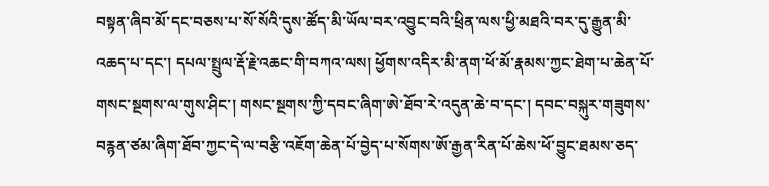བསྟན་ཞིབ་མོ་དང་བཅས་པ་སོ་སོའི་དུས་ཚོད་མི་ཡོལ་བར་འབྱུང་བའི་ཕྲིན་ལས་ཕྱི་མཐའི་བར་དུ་རྒྱུན་མི་འཆད་པ་དང་། དཔལ་སྤྲུལ་རྡོ་རྗེ་འཆང་གི་བཀའ་ལས། ཕྱོགས་འདིར་མི་ནག་ཕོ་མོ་རྣམས་ཀྱང་ཐེག་པ་ཆེན་པོ་གསང་སྔགས་ལ་གུས་ཤིང་། གསང་སྔགས་ཀྱི་དབང་ཞིག་ཨེ་ཐོབ་རེ་འདུན་ཆེ་བ་དང་། དབང་བསྐུར་གཟུགས་བརྙན་ཙམ་ཞིག་ཐོབ་ཀྱང་དེ་ལ་བརྩི་འཇོག་ཆེན་པོ་བྱེད་པ་སོགས་ཨོ་རྒྱན་རིན་པོ་ཆེས་ཕོ་བྱུང་ཐམས་ཅད་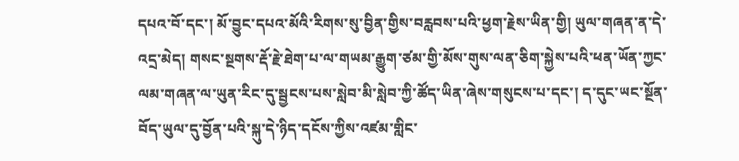དཔའ་བོ་དང་། མོ་བྱུང་དཔའ་མོའི་རིགས་སུ་བྱིན་གྱིས་བརླབས་པའི་ཕྱག་རྗེས་ཡིན་གྱི། ཡུལ་གཞན་ན་དེ་འདྲ་མེད། གསང་སྔགས་རྡོ་རྗེ་ཐེག་པ་ལ་གཡམ་རྒྱུག་ཙམ་གྱི་མོས་གུས་ལན་ཅིག་སྐྱེས་པའི་ཕན་ཡོན་ཀྱང་ལམ་གཞན་ལ་ཡུན་རིང་དུ་སྦྱངས་པས་སླེབ་མི་སླེབ་ཀྱི་ཚོད་ཡིན་ཞེས་གསུངས་པ་དང་། ད་དུང་ཡང་སྔོན་བོད་ཡུལ་དུ་བྱོན་པའི་སྐུ་དེ་ཉིད་དངོས་ཀྱིས་འཛམ་གླིང་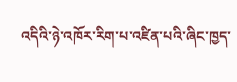འདིའི་ཉེ་འཁོར་རིག་པ་འཛིན་པའི་ཞིང་ཁྱད་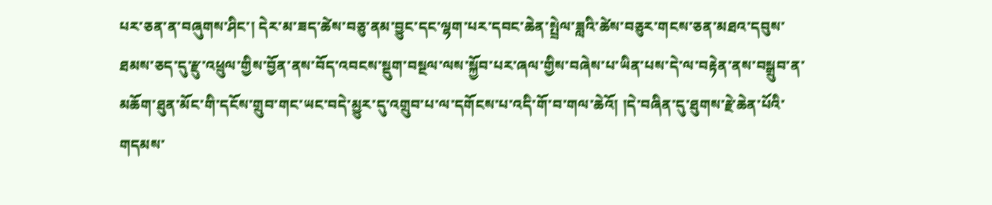པར་ཅན་ན་བཞུགས་ཤིང་། དེར་མ་ཟད་ཚེས་བཅུ་ནམ་བྱུང་དང་ལྷག་པར་དབང་ཆེན་སྤྲེལ་ཟླའི་ཚེས་བཅུར་གངས་ཅན་མཐའ་དབུས་ཐམས་ཅད་དུ་རྫུ་འཕྲུལ་གྱིས་བྱོན་ནས་བོད་འབངས་སྡུག་བསྔལ་ལས་སྐྱོབ་པར་ཞལ་གྱིས་བཞེས་པ་ཡིན་པས་དེ་ལ་བརྟེན་ནས་བསྒྲུབ་ན་མཆོག་ཐུན་མོང་གི་དངོས་གྲུབ་གང་ཡང་བདེ་མྱུར་དུ་འགྲུབ་པ་ལ་དགོངས་པ་འདི་གོ་བ་གལ་ཆེའོ། །དེ་བཞིན་དུ་ཐུགས་རྗེ་ཆེན་པོའི་གདམས་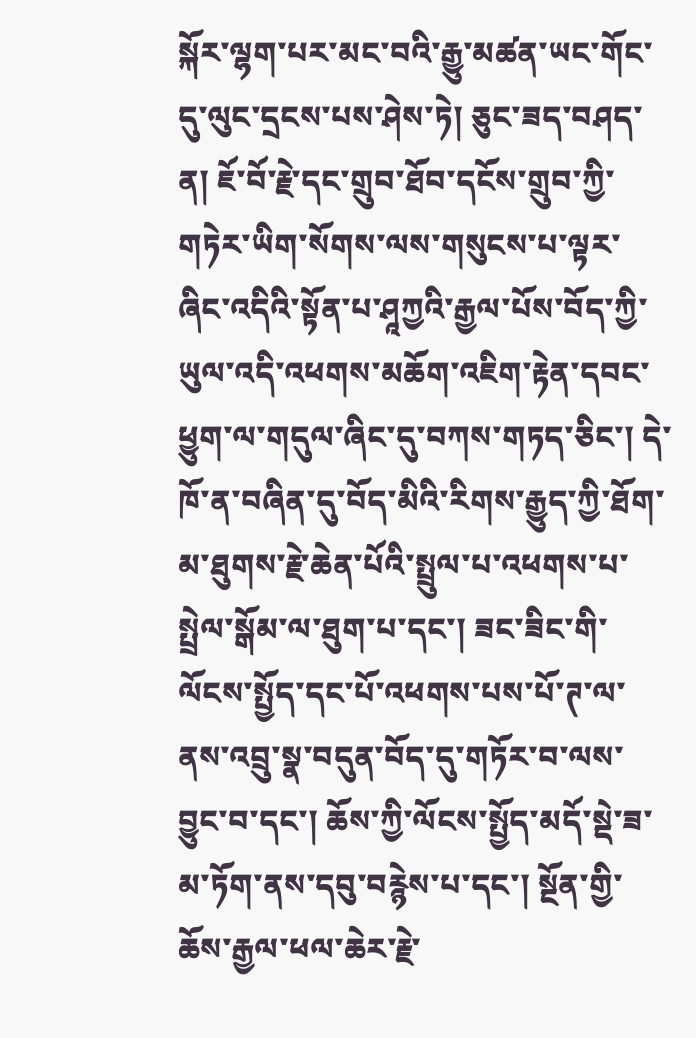སྐོར་ལྷག་པར་མང་བའི་རྒྱུ་མཚན་ཡང་གོང་དུ་ལུང་དྲངས་པས་ཤེས་ཏེ། ཅུང་ཟད་བཤད་ན། ཇོ་བོ་རྗེ་དང་གྲུབ་ཐོབ་དངོས་གྲུབ་ཀྱི་གཏེར་ཡིག་སོགས་ལས་གསུངས་པ་ལྟར་ཞིང་འདིའི་སྟོན་པ་ཤཱཀྱའི་རྒྱལ་པོས་བོད་ཀྱི་ཡུལ་འདི་འཕགས་མཆོག་འཇིག་རྟེན་དབང་ཕྱུག་ལ་གདུལ་ཞིང་དུ་བཀས་གཏད་ཅིང་། དེ་ཁོ་ན་བཞིན་དུ་བོད་མིའི་རིགས་རྒྱུད་ཀྱི་ཐོག་མ་ཐུགས་རྗེ་ཆེན་པོའི་སྤྲུལ་པ་འཕགས་པ་སྤྲེལ་སྒོམ་ལ་ཐུག་པ་དང་། ཟང་ཟིང་གི་ལོངས་སྤྱོད་དང་པོ་འཕགས་པས་པོ་ཊ་ལ་ནས་འབྲུ་སྣ་བདུན་བོད་དུ་གཏོར་བ་ལས་བྱུང་བ་དང་། ཆོས་ཀྱི་ལོངས་སྤྱོད་མདོ་སྡེ་ཟ་མ་ཏོག་ནས་དབུ་བརྙེས་པ་དང་། སྔོན་གྱི་ཆོས་རྒྱལ་ཕལ་ཆེར་རྗེ་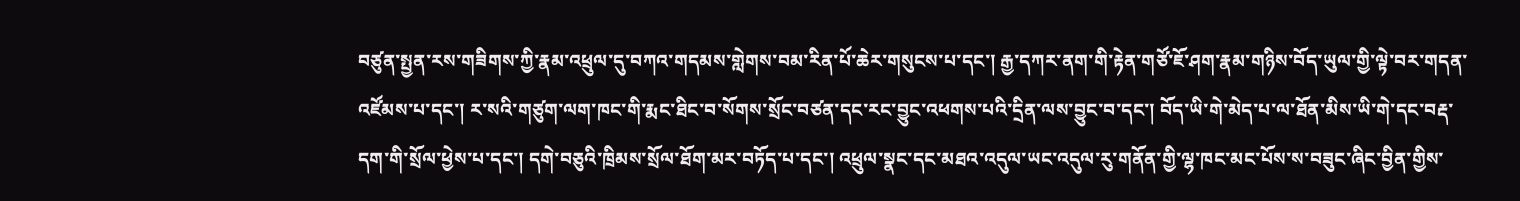བཙུན་སྤྱན་རས་གཟིགས་ཀྱི་རྣམ་འཕྲུལ་དུ་བཀའ་གདམས་གླེགས་བམ་རིན་པོ་ཆེར་གསུངས་པ་དང་། རྒྱ་དཀར་ནག་གི་རྟེན་གཙོ་ཇོ་ཤག་རྣམ་གཉིས་བོད་ཡུལ་གྱི་ལྟེ་བར་གདན་འཛོམས་པ་དང་། ར་སའི་གཙུག་ལག་ཁང་གི་རྨང་ཐིང་བ་སོགས་སྲོང་བཙན་དང་རང་བྱུང་འཕགས་པའི་དྲིན་ལས་བྱུང་བ་དང་། བོད་ཡི་གེ་མེད་པ་ལ་ཐོན་མིས་ཡི་གེ་དང་བརྡ་དག་གི་སྲོལ་ཕྱེས་པ་དང་། དགེ་བཅུའི་ཁྲིམས་སྲོལ་ཐོག་མར་བཏོད་པ་དང་། འཕྲུལ་སྣང་དང་མཐའ་འདུལ་ཡང་འདུལ་རུ་གནོན་གྱི་ལྷ་ཁང་མང་པོས་ས་བཟུང་ཞིང་བྱིན་གྱིས་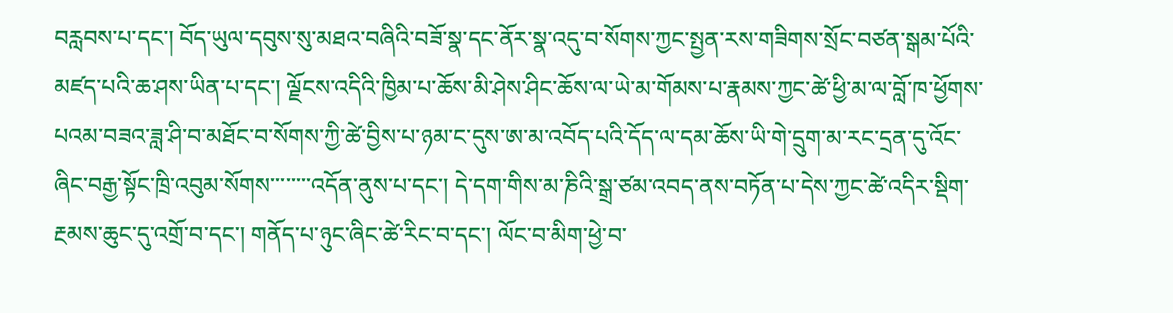བརླབས་པ་དང་། བོད་ཡུལ་དབུས་སུ་མཐའ་བཞིའི་བཟོ་སྣ་དང་ནོར་སྣ་འདུ་བ་སོགས་ཀྱང་སྤྱན་རས་གཟིགས་སྲོང་བཙན་སྒམ་པོའི་མཛད་པའི་ཆ་ཤས་ཡིན་པ་དང་། ལྗོངས་འདིའི་ཁྱིམ་པ་ཆོས་མི་ཤེས་ཤིང་ཆོས་ལ་ཡེ་མ་གོམས་པ་རྣམས་ཀྱང་ཚེ་ཕྱི་མ་ལ་བློ་ཁ་ཕྱོགས་པའམ་བཟའ་ཟླ་ཤི་བ་མཐོང་བ་སོགས་ཀྱི་ཚེ་བྱིས་པ་ཉམ་ང་དུས་ཨ་མ་འབོད་པའི་དོད་ལ་དམ་ཆོས་ཡི་གེ་དྲུག་མ་རང་དྲན་དུ་འོང་ཞིང་བརྒྱ་སྟོང་ཁྲི་འབུམ་སོགས་་་་་་་་འདོན་ནུས་པ་དང་། དེ་དག་གིས་མ་ཎིའི་སྒྲ་ཙམ་འབད་ནས་བཏོན་པ་དེས་ཀྱང་ཚེ་འདིར་སྡིག་རྔམས་ཆུང་དུ་འགྲོ་བ་དང་། གནོད་པ་ཉུང་ཞིང་ཚེ་རིང་བ་དང་། ལོང་བ་མིག་ཕྱེ་བ་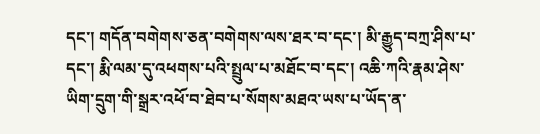དང་། གདོན་བགེགས་ཅན་བགེགས་ལས་ཐར་བ་དང་། མི་རྒྱུད་བཀྲ་ཤིས་པ་དང་། རྨི་ལམ་དུ་འཕགས་པའི་སྤྲུལ་པ་མཐོང་བ་དང་། འཆི་ཀའི་རྣམ་ཤེས་ཡིག་དྲུག་གི་སྒྲར་འཕོ་བ་ཐེབ་པ་སོགས་མཐའ་ཡས་པ་ཡོད་ན་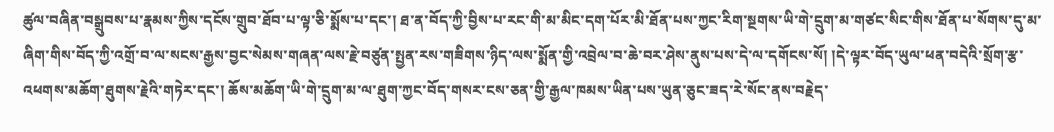ཚུལ་བཞིན་བསྒྲུབས་པ་རྣམས་ཀྱིས་དངོས་གྲུབ་ཐོབ་པ་ལྟ་ཅི་སྨོས་པ་དང་། ཐ་ན་བོད་ཀྱི་བྱིས་པ་རང་གི་མ་མིང་དག་པོར་མི་ཐོན་པས་ཀྱང་རིག་སྔགས་ཡི་གེ་དྲུག་མ་གཙང་སིང་གིས་ཐོན་པ་སོགས་དུ་མ་ཞིག་གིས་བོད་ཀྱི་འགྲོ་བ་ལ་སངས་རྒྱས་བྱང་སེམས་གཞན་ལས་རྗེ་བཙུན་སྤྱན་རས་གཟིགས་ཉིད་ལས་སྨོན་གྱི་འབྲེལ་བ་ཆེ་བར་ཤེས་ནུས་པས་དེ་ལ་དགོངས་སོ། །དེ་ལྟར་བོད་ཡུལ་ཕན་བདེའི་སྲོག་རྩ་འཕགས་མཆོག་ཐུགས་རྗེའི་གཏེར་དང་། ཆོས་མཆོག་ཡི་གེ་དྲུག་མ་ལ་ཐུག་ཀྱང་བོད་གསར་ངས་ཅན་གྱི་རྒྱལ་ཁམས་ཡིན་པས་ཡུན་ཅུང་ཟད་རེ་སོང་ནས་བརྗེད་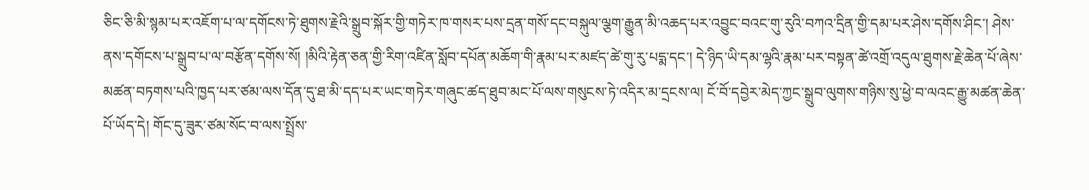ཅིང་ཅི་མི་སྙམ་པར་འཇོག་པ་ལ་དགོངས་ཏེ་ཐུགས་རྗེའི་སྒྲུབ་སྐོར་གྱི་གཏེར་ཁ་གསར་པས་དྲན་གསོ་དང་བསྐུལ་ལྕག་རྒྱུན་མི་འཆད་པར་འབྱུང་བའང་གུ་རུའི་བཀའ་དྲིན་གྱི་དམ་པར་ཤེས་དགོས་ཤིང་། ཤེས་ནས་དགོངས་པ་སྒྲུབ་པ་ལ་བརྩོན་དགོས་སོ། །མིའི་རྟེན་ཅན་གྱི་རིག་འཛིན་སློབ་དཔོན་མཆོག་གི་རྣམ་པར་མཛད་ཚེ་གུ་རུ་པདྨ་དང་། དེ་ཉིད་ཡི་དམ་ལྷའི་རྣམ་པར་བསྟན་ཚེ་འགྲོ་འདུལ་ཐུགས་རྗེ་ཆེན་པོ་ཞེས་མཚན་བཏགས་པའི་ཁྱད་པར་ཙམ་ལས་དོན་དུ་ཐ་མི་དད་པར་ཡང་གཏེར་གཞུང་ཚད་ཐུབ་མང་པོ་ལས་གསུངས་ཏེ་འདིར་མ་དྲངས་ལ། ངོ་བོ་དབྱེར་མེད་ཀྱང་སྒྲུབ་ལུགས་གཉིས་སུ་ཕྱེ་བ་ལའང་རྒྱུ་མཚན་ཆེན་པོ་ཡོད་དེ། གོང་དུ་ཟུར་ཙམ་སོང་བ་ལས་སྤྲོས་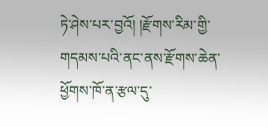ཏེ་ཤེས་པར་བྱའོ། །རྫོགས་རིམ་གྱི་གདམས་པའི་ནང་ནས་རྫོགས་ཆེན་ཕྱོགས་ཁོ་ན་རྩལ་དུ་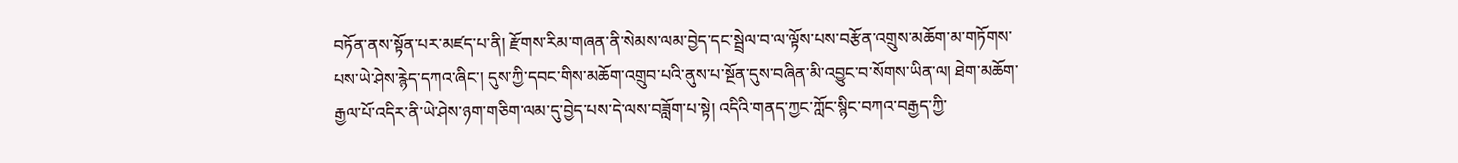བཏོན་ནས་སྟོན་པར་མཛད་པ་ནི། རྫོགས་རིམ་གཞན་ནི་སེམས་ལམ་བྱེད་དང་སྦྲེལ་བ་ལ་ལྟོས་པས་བརྩོན་འགྲུས་མཆོག་མ་གཏོགས་པས་ཡེ་ཤེས་རྙེད་དཀའ་ཞིང་། དུས་ཀྱི་དབང་གིས་མཆོག་འགྲུབ་པའི་ནུས་པ་སྔོན་དུས་བཞིན་མི་འབྱུང་བ་སོགས་ཡིན་ལ། ཐེག་མཆོག་རྒྱལ་པོ་འདིར་ནི་ཡེ་ཤེས་ཉག་གཅིག་ལམ་དུ་བྱེད་པས་དེ་ལས་བཟློག་པ་སྟེ། འདིའི་གནད་ཀྱང་ཀློང་སྙིང་བཀའ་བརྒྱད་ཀྱི་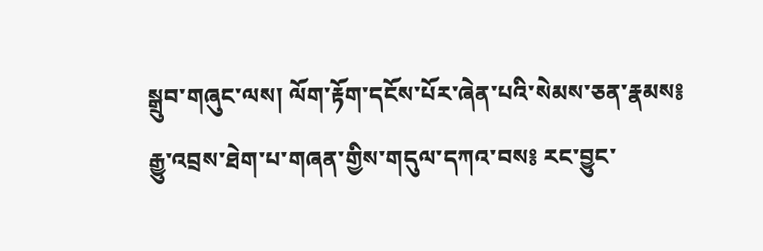སྒྲུབ་གཞུང་ལས། ལོག་རྟོག་དངོས་པོར་ཞེན་པའི་སེམས་ཅན་རྣམས༔ རྒྱུ་འབྲས་ཐེག་པ་གཞན་གྱིས་གདུལ་དཀའ་བས༔ རང་བྱུང་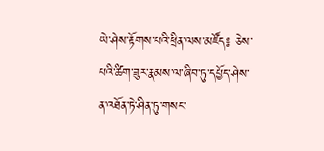ཡེ་ཤེས་རྟོགས་པའི་ཕྲིན་ལས་མཛོད༔ ཅེས་པའི་ཚིག་ཟུར་རྣམས་ལ་ཞིབ་ཏུ་དཔྱོད་ཤེས་ན་འཐོན་ཏེ་ཤིན་ཏུ་གསང་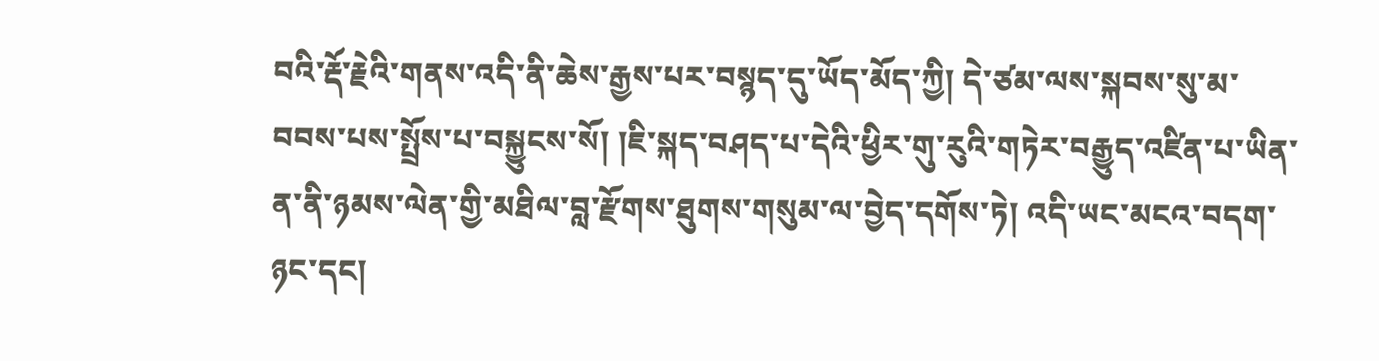བའི་རྡོ་རྗེའི་གནས་འདི་ནི་ཆེས་རྒྱས་པར་བསྙད་དུ་ཡོད་མོད་ཀྱི། དེ་ཙམ་ལས་སྐབས་སུ་མ་བབས་པས་སྤྲོས་པ་བསྐྱུངས་སོ། །ཇི་སྐད་བཤད་པ་དེའི་ཕྱིར་གུ་རུའི་གཏེར་བརྒྱུད་འཛིན་པ་ཡིན་ན་ནི་ཉམས་ལེན་གྱི་མཐིལ་བླ་རྫོགས་ཐུགས་གསུམ་ལ་བྱེད་དགོས་ཏེ། འདི་ཡང་མངའ་བདག་ཉང་དང།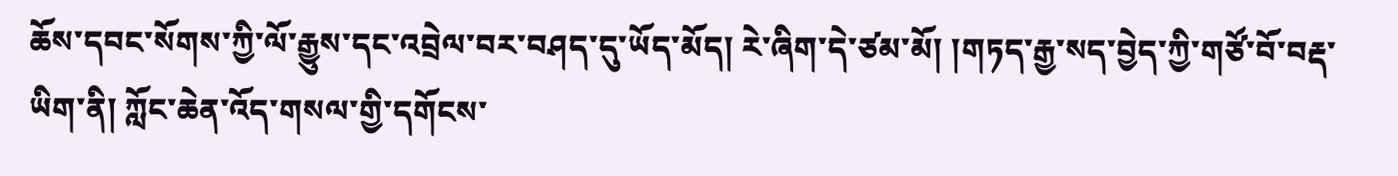ཆོས་དབང་སོགས་ཀྱི་ལོ་རྒྱུས་དང་འབྲེལ་བར་བཤད་དུ་ཡོད་མོད། རེ་ཞིག་དེ་ཙམ་མོ། །གཏད་རྒྱ་སད་བྱེད་ཀྱི་གཙོ་བོ་བརྡ་ཡིག་ནི། ཀློང་ཆེན་འོད་གསལ་གྱི་དགོངས་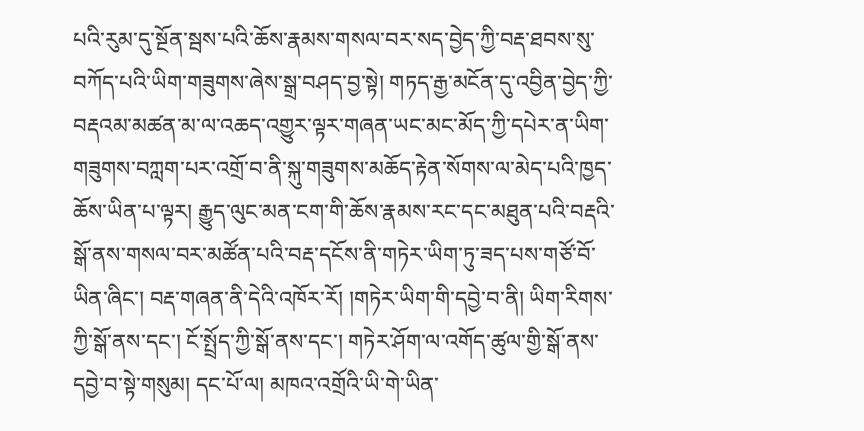པའི་རུམ་དུ་སྔོན་སྦས་པའི་ཆོས་རྣམས་གསལ་བར་སད་བྱེད་ཀྱི་བརྡ་ཐབས་སུ་བཀོད་པའི་ཡིག་གཟུགས་ཞེས་སྒྲ་བཤད་བྱ་སྟེ། གཏད་རྒྱ་མངོན་དུ་འབྱིན་བྱེད་ཀྱི་བརྡའམ་མཚན་མ་ལ་འཆད་འགྱུར་ལྟར་གཞན་ཡང་མང་མོད་ཀྱི་དཔེར་ན་ཡིག་གཟུགས་བཀླག་པར་འགྲོ་བ་ནི་སྐུ་གཟུགས་མཆོད་རྟེན་སོགས་ལ་མེད་པའི་ཁྱད་ཆོས་ཡིན་པ་ལྟར། རྒྱུད་ལུང་མན་ངག་གི་ཆོས་རྣམས་རང་དང་མཐུན་པའི་བརྡའི་སྒོ་ནས་གསལ་བར་མཚོན་པའི་བརྡ་དངོས་ནི་གཏེར་ཡིག་ཏུ་ཟད་པས་གཙོ་བོ་ཡིན་ཞིང་། བརྡ་གཞན་ནི་དེའི་འཁོར་རོ། །གཏེར་ཡིག་གི་དབྱེ་བ་ནི། ཡིག་རིགས་ཀྱི་སྒོ་ནས་དང་། ངོ་སྤྲོད་ཀྱི་སྒོ་ནས་དང་། གཏེར་ཤོག་ལ་འགོད་ཚུལ་གྱི་སྒོ་ནས་དབྱེ་བ་སྟེ་གསུམ། དང་པོ་ལ། མཁའ་འགྲོའི་ཡི་གེ་ཡིན་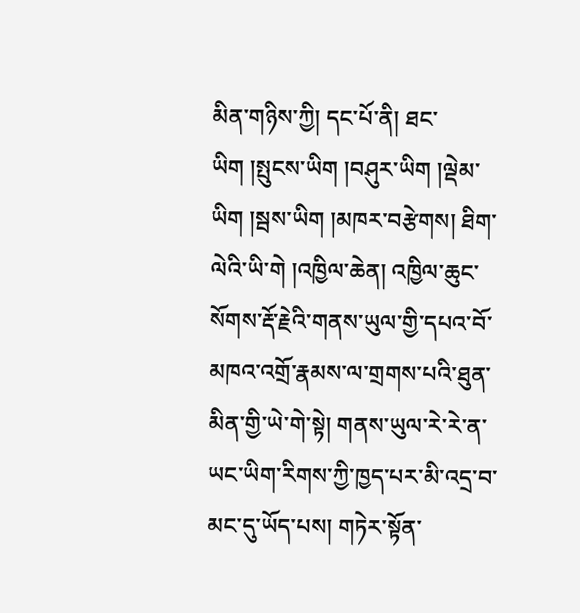མིན་གཉིས་ཀྱི། དང་པོ་ནི། ཐང་ཡིག །སྤུངས་ཡིག །བཤུར་ཡིག །ལྡེམ་ཡིག །སྦས་ཡིག །མཁར་བརྩེགས། ཐིག་ལེའི་ཡི་གེ །འཁྱིལ་ཆེན། འཁྱིལ་ཆུང་སོགས་རྡོ་རྗེའི་གནས་ཡུལ་གྱི་དཔའ་བོ་མཁའ་འགྲོ་རྣམས་ལ་གྲགས་པའི་ཐུན་མིན་གྱི་ཡེ་གེ་སྟེ། གནས་ཡུལ་རེ་རེ་ན་ཡང་ཡིག་རིགས་ཀྱི་ཁྱད་པར་མི་འདྲ་བ་མང་དུ་ཡོད་པས། གཏེར་སྟོན་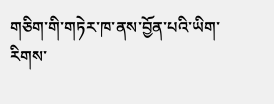གཅིག་གི་གཏེར་ཁ་ནས་བྱོན་པའི་ཡིག་རིགས་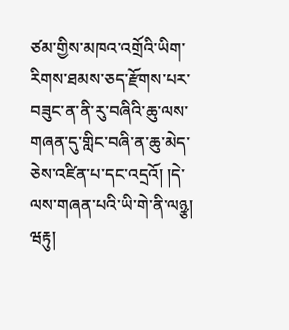ཙམ་གྱིས་མཁའ་འགྲོའི་ཡིག་རིགས་ཐམས་ཅད་རྫོགས་པར་བཟུང་ན་ནི་རུ་བཞིའི་ཆུ་ལས་གཞན་དུ་གླིང་བཞི་ན་ཆུ་མེད་ཅེས་འཛིན་པ་དང་འདྲའོ། །དེ་ལས་གཞན་པའི་ཡི་གེ་ནི་ལཉྩ། ཝརྟུ།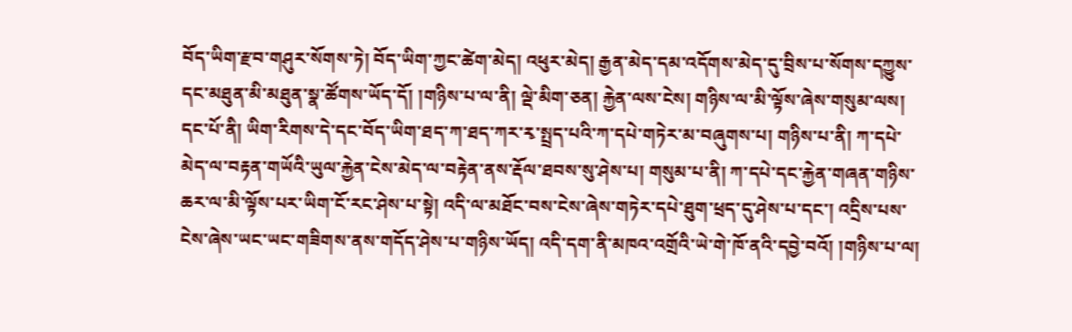བོད་ཡིག་རྫབ་གཤུར་སོགས་ཏེ། བོད་ཡིག་ཀྱང་ཚེག་མེད། འཕུར་མེད། རྒྱན་མེད་དམ་འདོགས་མེད་དུ་བྲིས་པ་སོགས་དཀྱུས་དང་མཐུན་མི་མཐུན་སྣ་ཚོགས་ཡོད་དོ། །གཉིས་པ་ལ་ནི། ལྡེ་མིག་ཅན། རྐྱེན་ལས་ངེས། གཉིས་ལ་མི་ལྟོས་ཞེས་གསུམ་ལས། དང་པོ་ནི། ཡིག་རིགས་དེ་དང་བོད་ཡིག་ཐད་ཀ་ཐད་ཀར་རྭ་སྤྲད་པའི་ཀ་དཔེ་གཏེར་མ་བཞུགས་པ། གཉིས་པ་ནི། ཀ་དཔེ་མེད་ལ་བརྟན་གཡོའི་ཡུལ་རྐྱེན་ངེས་མེད་ལ་བརྟེན་ནས་རྡོལ་ཐབས་སུ་ཤེས་པ། གསུམ་པ་ནི། ཀ་དཔེ་དང་རྐྱེན་གཞན་གཉིས་ཆར་ལ་མི་ལྟོས་པར་ཡིག་ངོ་རང་ཤེས་པ་སྟེ། འདི་ལ་མཐོང་བས་ངེས་ཞེས་གཏེར་དཔེ་ཐུག་ཕྲད་དུ་ཤེས་པ་དང་། འདྲིས་པས་ངེས་ཞེས་ཡང་ཡང་གཟིགས་ནས་གདོད་ཤེས་པ་གཉིས་ཡོད། འདི་དག་ནི་མཁའ་འགྲོའི་ཡེ་གེ་ཁོ་ནའི་དབྱེ་བའོ། །གཉིས་པ་ལ།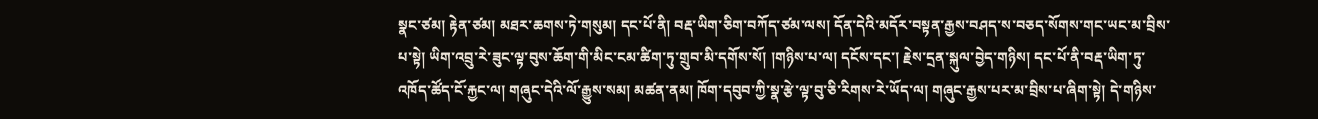སྣང་ཙམ། རྟེན་ཙམ། མཐར་ཆགས་ཏེ་གསུམ། དང་པོ་ནི། བརྡ་ཡིག་ཅིག་བཀོད་ཙམ་ལས། དོན་དེའི་མདོར་བསྟན་རྒྱས་བཤད་ས་བཅད་སོགས་གང་ཡང་མ་བྲིས་པ་སྟེ། ཡིག་འབྲུ་རེ་ཟུང་ལྟ་བུས་ཆོག་གི་མིང་ངམ་ཚིག་ཏུ་གྲུབ་མི་དགོས་སོ། །གཉིས་པ་ལ། དངོས་དང་། རྗེས་དྲན་སྐུལ་བྱེད་གཉིས། དང་པོ་ནི་བརྡ་ཡིག་ཏུ་འཁོད་ཚོད་ངོ་རྐྱང་ལ། གཞུང་དེའི་ལོ་རྒྱུས་སམ། མཚན་ནམ། ཁོག་དབུབ་ཀྱི་སྣ་རྩེ་ལྟ་བུ་ཅི་རིགས་རེ་ཡོད་ལ། གཞུང་རྒྱས་པར་མ་བྲིས་པ་ཞིག་སྟེ། དེ་གཉིས་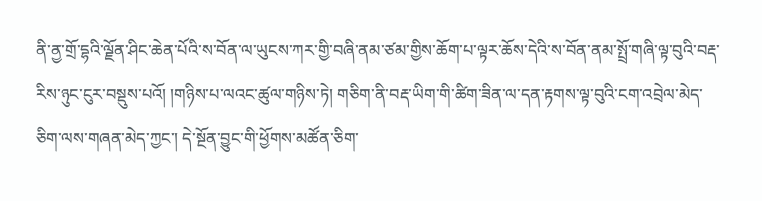ནི་ནྱ་གྲོ་དྷའི་ལྗོན་ཤིང་ཆེན་པོའི་ས་བོན་ལ་ཡུངས་ཀར་གྱི་བཞི་ནམ་ཙམ་གྱིས་ཆོག་པ་ལྟར་ཆོས་དེའི་ས་བོན་ནམ་སྤྲོ་གཞི་ལྟ་བུའི་བརྡ་རིས་ཉུང་ངུར་བསྡུས་པའོ། །གཉིས་པ་ལའང་ཚུལ་གཉིས་ཏེ། གཅིག་ནི་བརྡ་ཡིག་གི་ཚིག་ཟིན་ལ་དན་རྟགས་ལྟ་བུའི་ངག་འབྲེལ་མེད་ཅིག་ལས་གཞན་མེད་ཀྱང་། དེ་སྔོན་བྱུང་གི་ཕྱོགས་མཚོན་ཅིག་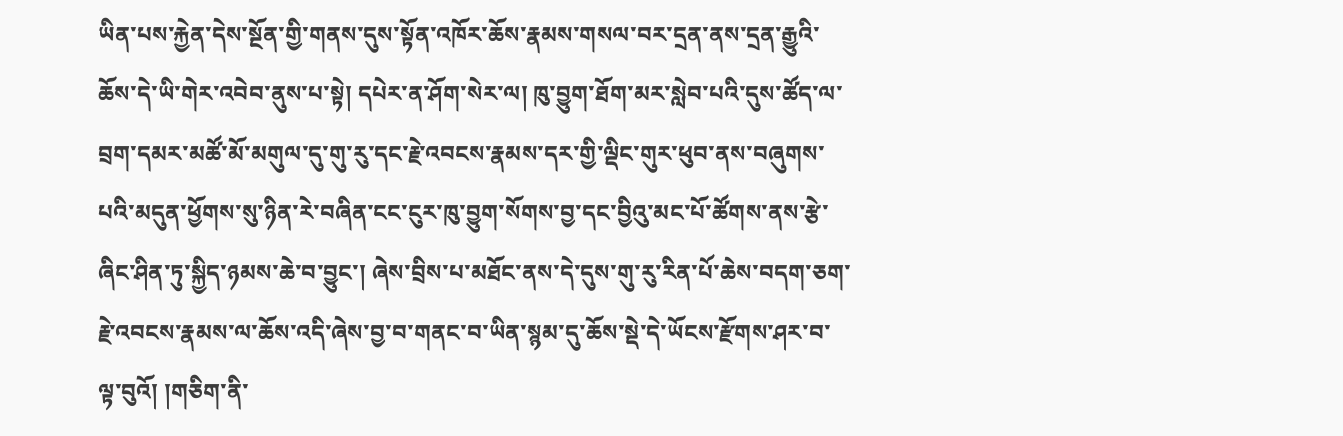ཡིན་པས་རྐྱེན་དེས་སྔོན་གྱི་གནས་དུས་སྟོན་འཁོར་ཆོས་རྣམས་གསལ་བར་དྲན་ནས་དྲན་རྒྱུའི་ཆོས་དེ་ཡི་གེར་འབེབ་ནུས་པ་སྟེ། དཔེར་ན་ཤོག་སེར་ལ། ཁུ་བྱུག་ཐོག་མར་སླེབ་པའི་དུས་ཚོད་ལ་བྲག་དམར་མཚོ་མོ་མགུལ་དུ་གུ་རུ་དང་རྗེ་འབངས་རྣམས་དར་གྱི་ལྡིང་གུར་ཕུབ་ནས་བཞུགས་པའི་མདུན་ཕྱོགས་སུ་ཉིན་རེ་བཞིན་ངང་ངུར་ཁུ་བྱུག་སོགས་བྱ་དང་བྱིའུ་མང་པོ་ཚོགས་ནས་རྩེ་ཞིང་ཤིན་ཏུ་སྐྱིད་ཉམས་ཆེ་བ་བྱུང་། ཞེས་བྲིས་པ་མཐོང་ནས་དེ་དུས་གུ་རུ་རིན་པོ་ཆེས་བདག་ཅག་རྗེ་འབངས་རྣམས་ལ་ཆོས་འདི་ཞེས་བྱ་བ་གནང་བ་ཡིན་སྙམ་དུ་ཆོས་སྡེ་དེ་ཡོངས་རྫོགས་ཤར་བ་ལྟ་བུའོ། །གཅིག་ནི་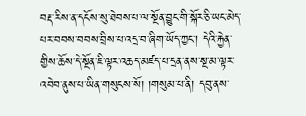བརྡ་རིས་ན་དངོས་སུ་ཐེབས་པ་ལ་སྔོན་བྱུང་གི་སྐོར་ཅི་ཡང་མེད་པར་བབས་བབས་བྲིས་པ་འདྲ་བ་ཞིག་ཡོད་ཀྱང་། དེའི་རྐྱེན་གྱིས་ཆོས་དེ་སྔོན་ཇི་ལྟར་འཆད་མཛད་པ་དྲན་ནས་སྔ་མ་ལྟར་འབེབ་ནུས་པ་ཡིན་གསུངས་སོ། །གསུམ་པ་ནི། དབུ་ནས་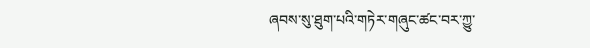ཞབས་སུ་ཐུག་པའི་གཏེར་གཞུང་ཚང་བར་ཀྱུ་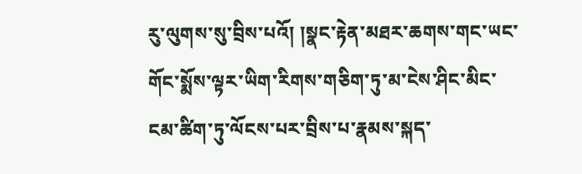རུ་ལུགས་སུ་བྲིས་པའོ། །སྣང་རྟེན་མཐར་ཆགས་གང་ཡང་གོང་སྨོས་ལྟར་ཡིག་རིགས་གཅིག་ཏུ་མ་ངེས་ཤིང་མིང་ངམ་ཚིག་ཏུ་ལོངས་པར་བྲིས་པ་རྣམས་སྐད་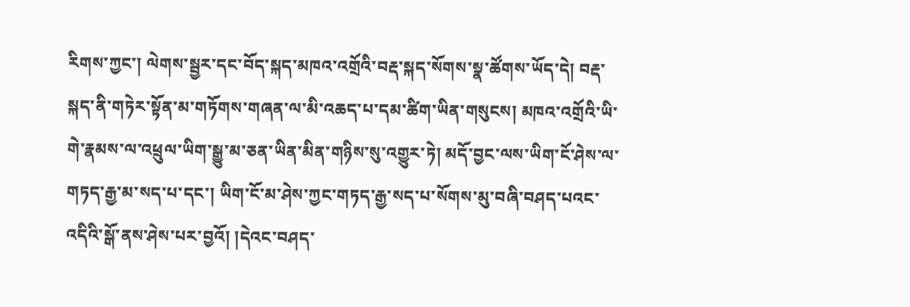རིགས་ཀྱང་། ལེགས་སྦྱར་དང་བོད་སྐད་མཁའ་འགྲོའི་བརྡ་སྐད་སོགས་སྣ་ཚོགས་ཡོད་དེ། བརྡ་སྐད་ནི་གཏེར་སྟོན་མ་གཏོགས་གཞན་ལ་མི་འཆད་པ་དམ་ཚིག་ཡིན་གསུངས། མཁའ་འགྲོའི་ཡི་གེ་རྣམས་ལ་འཕྲུལ་ཡིག་སྒྱུ་མ་ཅན་ཡིན་མིན་གཉིས་སུ་འགྱུར་ཏེ། མདོ་བྱང་ལས་ཡིག་ངོ་ཤེས་ལ་གཏད་རྒྱ་མ་སད་པ་དང་། ཡིག་ངོ་མ་ཤེས་ཀྱང་གཏད་རྒྱ་སད་པ་སོགས་མུ་བཞི་བཤད་པའང་འདིའི་སྒོ་ནས་ཤེས་པར་བྱའོ། །དེའང་བཤད་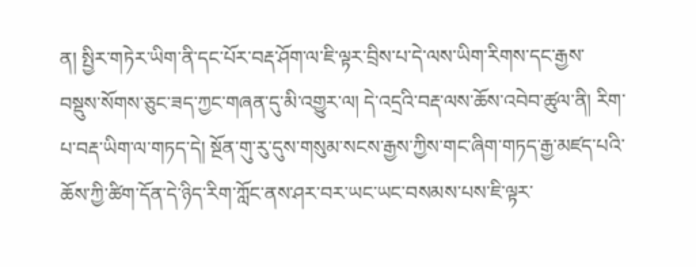ན། སྤྱིར་གཏེར་ཡིག་ནི་དང་པོར་བརྡ་ཤོག་ལ་ཇི་ལྟར་བྲིས་པ་དེ་ལས་ཡིག་རིགས་དང་རྒྱས་བསྡུས་སོགས་ཅུང་ཟད་ཀྱང་གཞན་དུ་མི་འགྱུར་ལ། དེ་འདྲའི་བརྡ་ལས་ཆོས་འབེབ་ཚུལ་ནི། རིག་པ་བརྡ་ཡིག་ལ་གཏད་དེ། སྔོན་གུ་རུ་དུས་གསུམ་སངས་རྒྱས་ཀྱིས་གང་ཞིག་གཏད་རྒྱ་མཛད་པའི་ཆོས་ཀྱི་ཚིག་དོན་དེ་ཉིད་རིག་ཀློང་ནས་ཤར་བར་ཡང་ཡང་བསམས་པས་ཇི་ལྟར་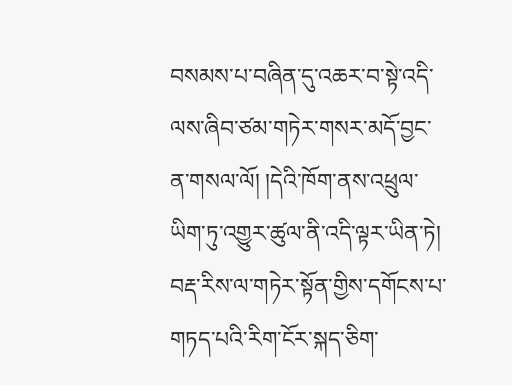བསམས་པ་བཞིན་དུ་འཆར་བ་སྟེ་འདི་ལས་ཞིབ་ཙམ་གཏེར་གསར་མདོ་བྱང་ན་གསལ་ལོ། །དེའི་ཁོག་ནས་འཕྲུལ་ཡིག་ཏུ་འགྱུར་ཚུལ་ནི་འདི་ལྟར་ཡིན་ཏེ། བརྡ་རིས་ལ་གཏེར་སྟོན་གྱིས་དགོངས་པ་གཏད་པའི་རིག་ངོར་སྐད་ཅིག་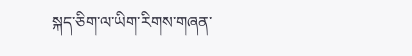སྐད་ཅིག་ལ་ཡིག་རིགས་གཞན་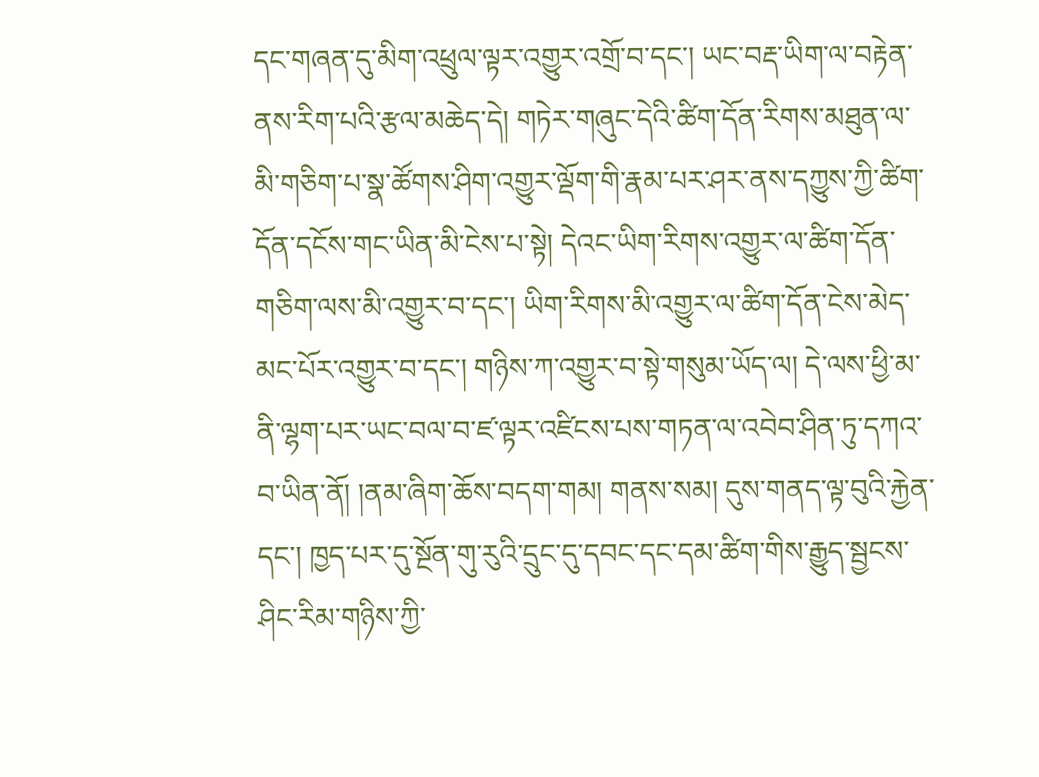དང་གཞན་དུ་མིག་འཕྲུལ་ལྟར་འགྱུར་འགྲོ་བ་དང་། ཡང་བརྡ་ཡིག་ལ་བརྟེན་ནས་རིག་པའི་རྩལ་མཆེད་དེ། གཏེར་གཞུང་དེའི་ཚིག་དོན་རིགས་མཐུན་ལ་མི་གཅིག་པ་སྣ་ཚོགས་ཤིག་འགྱུར་ལྡོག་གི་རྣམ་པར་ཤར་ནས་དཀྱུས་ཀྱི་ཚིག་དོན་དངོས་གང་ཡིན་མི་ངེས་པ་སྟེ། དེའང་ཡིག་རིགས་འགྱུར་ལ་ཚིག་དོན་གཅིག་ལས་མི་འགྱུར་བ་དང་། ཡིག་རིགས་མི་འགྱུར་ལ་ཚིག་དོན་ངེས་མེད་མང་པོར་འགྱུར་བ་དང་། གཉིས་ཀ་འགྱུར་བ་སྟེ་གསུམ་ཡོད་ལ། དེ་ལས་ཕྱི་མ་ནི་ལྷག་པར་ཡང་བལ་བ་ཛ་ལྟར་འཛིངས་པས་གཏན་ལ་འབེབ་ཤིན་ཏུ་དཀའ་བ་ཡིན་ནོ། །ནམ་ཞིག་ཆོས་བདག་གམ། གནས་སམ། དུས་གནད་ལྟ་བུའི་རྐྱེན་དང་། ཁྱད་པར་དུ་སྔོན་གུ་རུའི་དྲུང་དུ་དབང་དང་དམ་ཚིག་གིས་རྒྱུད་སྦྱངས་ཤིང་རིམ་གཉིས་ཀྱི་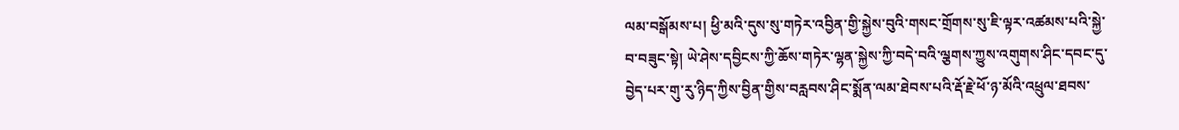ལམ་བསྒོམས་པ། ཕྱི་མའི་དུས་སུ་གཏེར་འབྱིན་གྱི་སྐྱེས་བུའི་གསང་གྲོགས་སུ་ཇི་ལྟར་འཚམས་པའི་སྐྱེ་བ་བཟུང་སྟེ། ཡེ་ཤེས་དབྱིངས་ཀྱི་ཆོས་གཏེར་ལྷན་སྐྱེས་ཀྱི་བདེ་བའི་ལྕགས་ཀྱུས་འགུགས་ཤིང་དབང་དུ་བྱེད་པར་གུ་རུ་ཉིད་ཀྱིས་བྱིན་གྱིས་བརླབས་ཤིང་སྨོན་ལམ་ཐེབས་པའི་རྡོ་རྗེ་ཕོ་ཉ་མོའི་འཕྲུལ་ཐབས་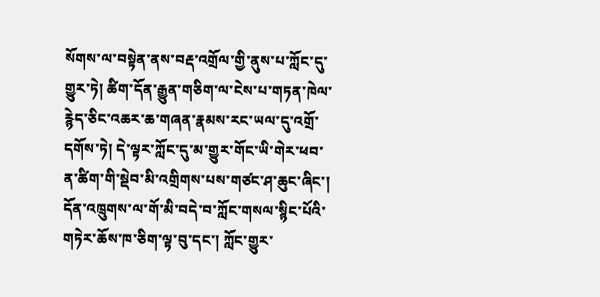སོགས་ལ་བསྟེན་ནས་བརྡ་འགྲོལ་གྱི་ནུས་པ་ཀློང་དུ་གྱུར་ཏེ། ཚིག་དོན་རྒྱུན་གཅིག་ལ་ངེས་པ་གཏན་ཁེལ་རྙེད་ཅིང་འཆར་ཆ་གཞན་རྣམས་རང་ཡལ་དུ་འགྲོ་དགོས་ཏེ། དེ་ལྟར་ཀློང་དུ་མ་གྱུར་གོང་ཡི་གེར་ཕབ་ན་ཚིག་གི་སྡེབ་མི་འགྲིགས་པས་གཙང་ཤ་ཆུང་ཞིང་། དོན་འཁྲུགས་ལ་གོ་མི་བདེ་བ་ཀློང་གསལ་སྙིང་པོའི་གཏེར་ཆོས་ཁ་ཅིག་ལྟ་བུ་དང་། ཀློང་གྱུར་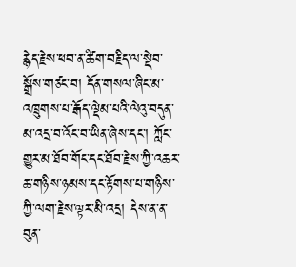རྙེད་རྗེས་ཕབ་ན་ཚིག་བརྗིད་ལ་སྡེབ་སྒྲོས་གཙང་བ། དོན་གསལ་ཞིང་མ་འཁྲུགས་པ་རྒོད་ལྡེམ་པའི་ལེའུ་བདུན་མ་འདྲ་བ་འོང་བ་ཡིན་ཞེས་དང་། ཀློང་གྱུར་མ་ཐོབ་གོང་དང་ཐོབ་རྗེས་ཀྱི་འཆར་ཆ་གཉིས་ཉམས་དང་རྟོགས་པ་གཉིས་ཀྱི་ལག་རྗེས་ལྟར་མི་འདྲ། དེས་ན་ན་བུན་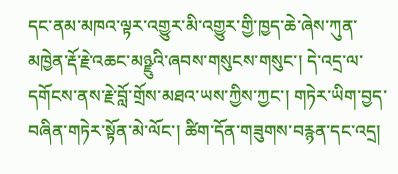དང་ནམ་མཁའ་ལྟར་འགྱུར་མི་འགྱུར་གྱི་ཁྱད་ཆེ་ཞེས་ཀུན་མཁྱེན་རྡོ་རྗེ་འཆང་མཉྫུའི་ཞབས་གསུངས་གསུང་། དེ་འདྲ་ལ་དགོངས་ནས་རྗེ་བློ་གྲོས་མཐའ་ཡས་ཀྱིས་ཀྱང་། གཏེར་ཡིག་བྱད་བཞིན་གཏེར་སྟོན་མེ་ལོང་། ཚིག་དོན་གཟུགས་བརྙན་དང་འདྲ།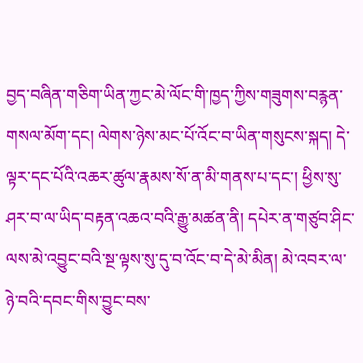བྱད་བཞིན་གཅིག་ཡིན་ཀྱང་མེ་ལོང་གི་ཁྱད་ཀྱིས་གཟུགས་བརྙན་གསལ་མོག་དང། ལེགས་ཉེས་མང་པོ་འོང་བ་ཡིན་གསུངས་སྐད། དེ་ལྟར་དང་པོའི་འཆར་ཚུལ་རྣམས་སོ་ན་མི་གནས་པ་དང་། ཕྱིས་སུ་ཤར་བ་ལ་ཡིད་བརྟན་འཆའ་བའི་རྒྱུ་མཚན་ནི། དཔེར་ན་གཙུབ་ཤིང་ལས་མེ་འབྱུང་བའི་སྔ་ལྟས་སུ་དུ་བ་འོང་བ་དེ་མེ་མིན། མེ་འབར་ལ་ཉེ་བའི་དབང་གིས་བྱུང་བས་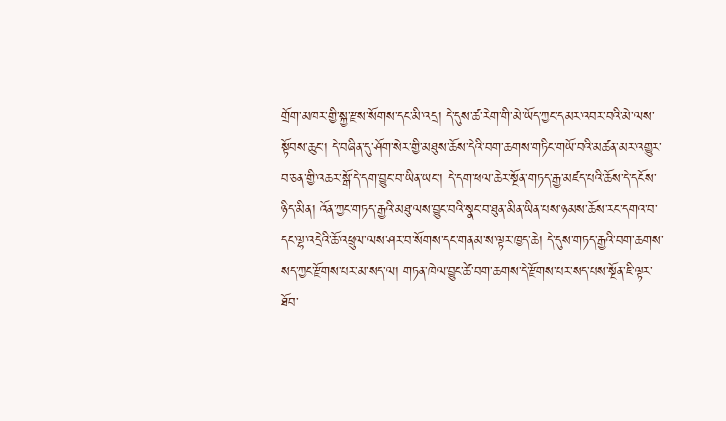གྲོག་མཁར་གྱི་སྐྱ་རྫས་སོགས་དང་མི་འདྲ། དེ་དུས་ཚ་རེག་གི་མེ་ཡོད་ཀྱང་དམར་འབར་བའི་མེ་ལས་སྟོབས་ཆུང་། དེ་བཞིན་དུ་ཤོག་སེར་གྱི་མཐུས་ཆོས་དེའི་བག་ཆགས་གཏིང་གཡོ་བའི་མཚན་མར་འགྱུར་བ་ཅན་གྱི་འཆར་སྒོ་དེ་དག་བྱུང་བ་ཡིན་ཡང་། དེ་དག་ཕལ་ཆེར་སྔོན་གཏད་རྒྱ་མཛད་པའི་ཆོས་དེ་དངོས་ཉིད་མིན། འོན་ཀྱང་གཏད་རྒྱའི་མཐུ་ལས་བྱུང་བའི་སྣང་བ་ཐུན་མིན་ཡིན་པས་ཉམས་ཆོས་རང་དགའ་བ་དང་ལྷ་འདྲེའི་ཆོ་འཕྲུལ་ལས་ཤར་བ་སོགས་དང་གནམ་ས་ལྟར་ཁྱད་ཆེ། དེ་དུས་གཏད་རྒྱའི་བག་ཆགས་སད་ཀྱང་རྫོགས་པར་མ་སད་ལ། གཏན་ཁེལ་བྱུང་ཚེ་བག་ཆགས་དེ་རྫོགས་པར་སད་པས་སྔོན་ཇི་ལྟར་ཐོབ་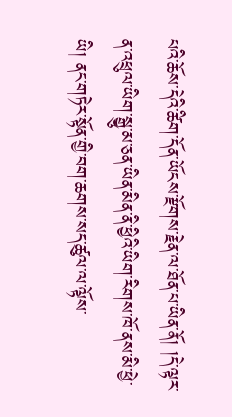པའི་ཆོས་དེའི་ཚིག་དོན་ཡོངས་རྫོགས་རྗེན་ལ་ཐོན་པ་ཡིན་ནོ། །དེ་ལྟར་ན་འཕྲུལ་ཡིག་སྒྱུ་མ་ཅན་ཡིན་མིན་ནི་ཕྱིའི་ཡིག་རིགས་ཁོ་ནས་མི་ཕྱེ་ཡི། ནང་གཏེར་སྟོན་གྱི་བག་ཆགས་སད་ཚུལ་ལ་ལྟོས་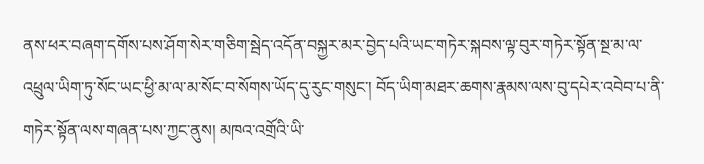ནས་ཕར་བཞག་དགོས་པས་ཤོག་སེར་གཅིག་སྦེད་འདོན་བསྐྱར་མར་བྱེད་པའི་ཡང་གཏེར་སྐབས་ལྟ་བུར་གཏེར་སྟོན་སྔ་མ་ལ་འཕྲུལ་ཡིག་ཏུ་སོང་ཡང་ཕྱི་མ་ལ་མ་སོང་བ་སོགས་ཡོད་དུ་རུང་གསུང་། བོད་ཡིག་མཐར་ཆགས་རྣམས་ལས་བུ་དཔེར་འབེབ་པ་ནི་གཏེར་སྟོན་ལས་གཞན་པས་ཀྱང་ནུས། མཁའ་འགྲོའི་ཡི་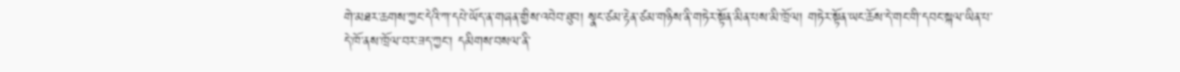གེ་མཐར་ཆགས་ཀྱང་དེའི་ཀ་དཔེ་ཡོད་ན་གཞན་གྱིས་འབེབ་ཐུབ། སྣང་ཙམ་རྟེན་ཙམ་གཉིས་ནི་གཏེར་སྟོན་མིན་པས་མི་ཁྲོལ། གཏེར་སྟོན་ཡང་ཆོས་དེ་གང་གི་དབང་སྐལ་ཡིན་པ་དེ་ཁོ་ནས་ཁྲོལ་བར་ཟད་ཀྱང་། དམིགས་བསལ་ནི་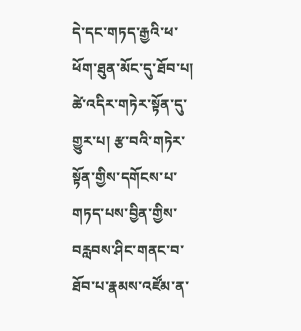དེ་དང་གཏད་རྒྱའི་ཕ་ཕོག་ཐུན་མོང་དུ་ཐོབ་པ། ཚེ་འདིར་གཏེར་སྟོན་དུ་གྱུར་པ། རྩ་བའི་གཏེར་སྟོན་གྱིས་དགོངས་པ་གཏད་པས་བྱིན་གྱིས་བརླབས་ཤིང་གནང་བ་ཐོབ་པ་རྣམས་འཛོམ་ན་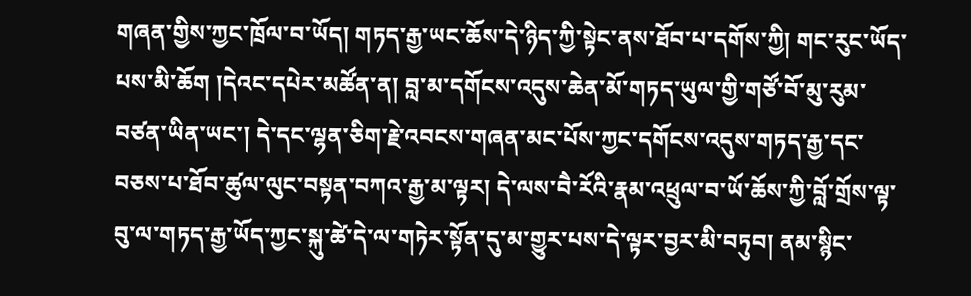གཞན་གྱིས་ཀྱང་ཁྲོལ་བ་ཡོད། གཏད་རྒྱ་ཡང་ཆོས་དེ་ཉིད་ཀྱི་སྟེང་ནས་ཐོབ་པ་དགོས་ཀྱི། གང་རུང་ཡོད་པས་མི་ཆོག །དེའང་དཔེར་མཚོན་ན། བླ་མ་དགོངས་འདུས་ཆེན་མོ་གཏད་ཡུལ་གྱི་གཙོ་བོ་མུ་རུམ་བཙན་ཡིན་ཡང་། དེ་དང་ལྷན་ཅིག་རྗེ་འབངས་གཞན་མང་པོས་ཀྱང་དགོངས་འདུས་གཏད་རྒྱ་དང་བཅས་པ་ཐོབ་ཚུལ་ལུང་བསྟན་བཀའ་རྒྱ་མ་ལྟར། དེ་ལས་བཻ་རོའི་རྣམ་འཕྲུལ་བ་ཡོ་ཆོས་ཀྱི་བློ་གྲོས་ལྟ་བུ་ལ་གཏད་རྒྱ་ཡོད་ཀྱང་སྐུ་ཚེ་དེ་ལ་གཏེར་སྟོན་དུ་མ་གྱུར་པས་དེ་ལྟར་བྱར་མི་བཏུབ། ནམ་སྙིང་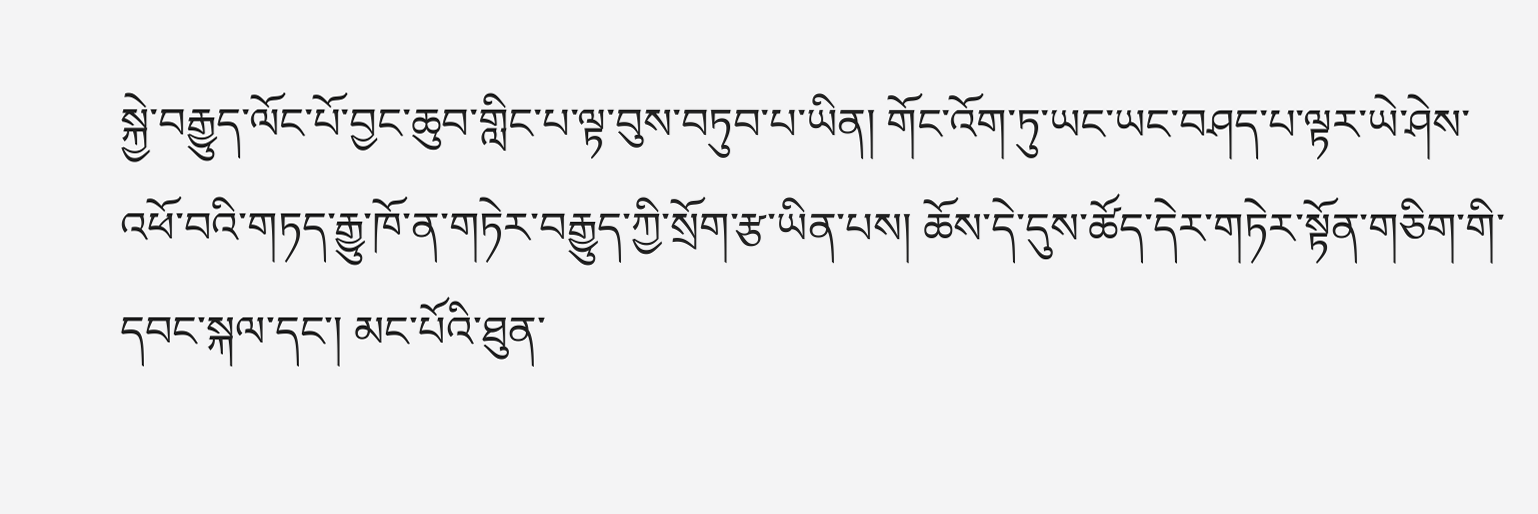སྐྱེ་བརྒྱུད་ལོང་པོ་བྱང་ཆུབ་གླིང་པ་ལྟ་བུས་བཏུབ་པ་ཡིན། གོང་འོག་ཏུ་ཡང་ཡང་བཤད་པ་ལྟར་ཡེ་ཤེས་འཕོ་བའི་གཏད་རྒྱུ་ཁོ་ན་གཏེར་བརྒྱུད་ཀྱི་སྲོག་རྩ་ཡིན་པས། ཆོས་དེ་དུས་ཚོད་དེར་གཏེར་སྟོན་གཅིག་གི་དབང་སྐལ་དང་། མང་པོའི་ཐུན་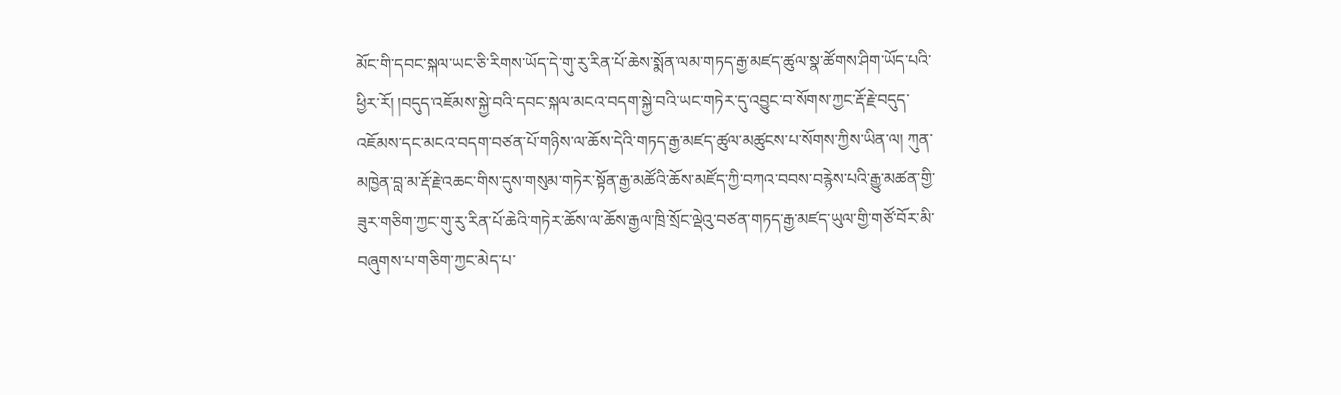མོང་གི་དབང་སྐལ་ཡང་ཅི་རིགས་ཡོད་དེ་གུ་རུ་རིན་པོ་ཆེས་སྨོན་ལམ་གཏད་རྒྱ་མཛད་ཚུལ་སྣ་ཚོགས་ཤིག་ཡོད་པའི་ཕྱིར་རོ། །བདུད་འཇོམས་སྐྱེ་བའི་དབང་སྐལ་མངའ་བདག་སྐྱེ་བའི་ཡང་གཏེར་དུ་འབྱུང་བ་སོགས་ཀྱང་རྡོ་རྗེ་བདུད་འཇོམས་དང་མངའ་བདག་བཙན་པོ་གཉིས་ལ་ཆོས་དེའི་གཏད་རྒྱ་མཛད་ཚུལ་མཚུངས་པ་སོགས་ཀྱིས་ཡིན་ལ། ཀུན་མཁྱེན་བླ་མ་རྡོ་རྗེ་འཆང་གིས་དུས་གསུམ་གཏེར་སྟོན་རྒྱ་མཚོའི་ཆོས་མཛོད་ཀྱི་བཀའ་བབས་བརྙེས་པའི་རྒྱུ་མཚན་གྱི་ཟུར་གཅིག་ཀྱང་གུ་རུ་རིན་པོ་ཆེའི་གཏེར་ཆོས་ལ་ཆོས་རྒྱལ་ཁྲི་སྲོང་ལྡེའུ་བཙན་གཏད་རྒྱ་མཛད་ཡུལ་གྱི་གཙོ་བོར་མི་བཞུགས་པ་གཅིག་ཀྱང་མེད་པ་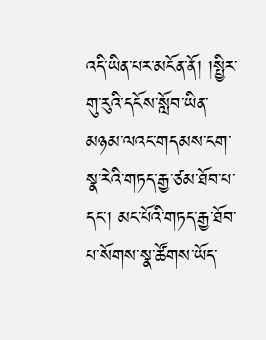འདི་ཡིན་པར་མངོན་ནོ། །སྤྱིར་གུ་རུའི་དངོས་སློབ་ཡིན་མཉམ་ལའང་གདམས་ངག་སྣ་རེའི་གཏད་རྒྱ་ཙམ་ཐོབ་པ་དང་། མང་པོའི་གཏད་རྒྱ་ཐོབ་པ་སོགས་སྣ་ཚོགས་ཡོད་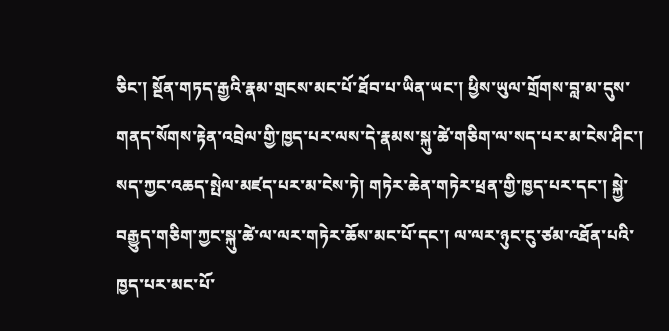ཅིང་། སྔོན་གཏད་རྒྱའི་རྣམ་གྲངས་མང་པོ་ཐོབ་པ་ཡིན་ཡང་། ཕྱིས་ཡུལ་གྲོགས་བླ་མ་དུས་གནད་སོགས་རྟེན་འབྲེལ་གྱི་ཁྱད་པར་ལས་དེ་རྣམས་སྐུ་ཚེ་གཅིག་ལ་སད་པར་མ་ངེས་ཤིང་། སད་ཀྱང་འཆད་སྤེལ་མཛད་པར་མ་ངེས་ཏེ། གཏེར་ཆེན་གཏེར་ཕྲན་གྱི་ཁྱད་པར་དང་། སྐྱེ་བརྒྱུད་གཅིག་ཀྱང་སྐུ་ཚེ་ལ་ལར་གཏེར་ཆོས་མང་པོ་དང་། ལ་ལར་ཉུང་ངུ་ཙམ་འཐོན་པའི་ཁྱད་པར་མང་པོ་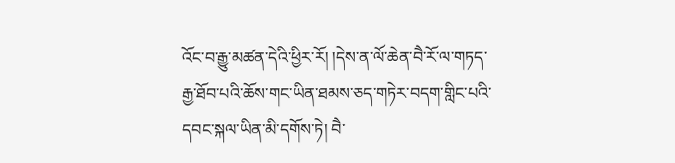འོང་བ་རྒྱུ་མཚན་དེའི་ཕྱིར་རོ། །དེས་ན་ལོ་ཆེན་བཻ་རོ་ལ་གཏད་རྒྱ་ཐོབ་པའི་ཆོས་གང་ཡིན་ཐམས་ཅད་གཏེར་བདག་གླིང་པའི་དབང་སྐལ་ཡིན་མི་དགོས་ཏེ། བཻ་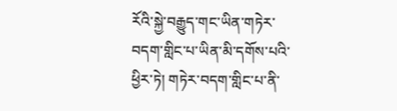རོའི་སྐྱེ་བརྒྱུད་གང་ཡིན་གཏེར་བདག་གླིང་པ་ཡིན་མི་དགོས་པའི་ཕྱིར་ཏེ། གཏེར་བདག་གླིང་པ་ནི་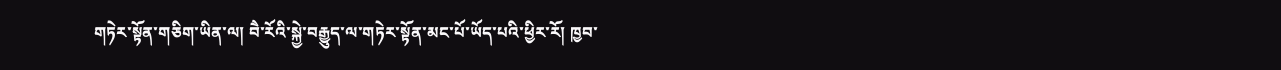གཏེར་སྟོན་གཅིག་ཡིན་ལ། བཻ་རོའི་སྐྱེ་བརྒྱུད་ལ་གཏེར་སྟོན་མང་པོ་ཡོད་པའི་ཕྱིར་རོ། ཁྱབ་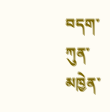བདག་ཀུན་མཁྱེན་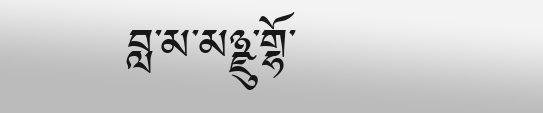བླ་མ་མཉྫུ་གྷོ་